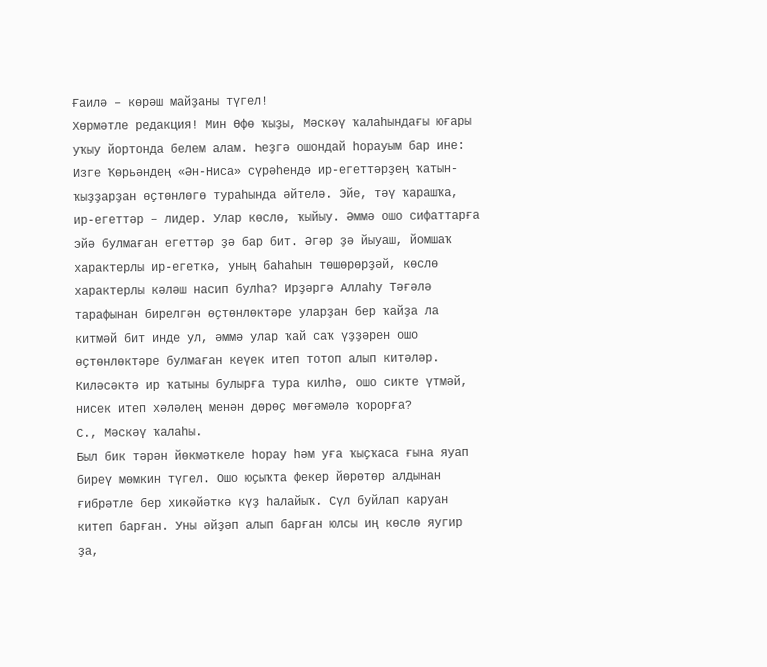Ғаилә – көрәш майҙаны түгел!
Хөрмәтле редакция! Мин Өфө ҡыҙы, Мәскәү ҡалаһындағы юғары уҡыу йортонда белем алам. Һеҙгә ошондай һорауым бар ине: Изге Ҡөрьәндең «Ән-Ниса» сүрәһендә ир-егеттәрҙең ҡатын-ҡыҙҙарҙан өҫтөнлөгө тураһында әйтелә. Эйе, тәү ҡарашҡа, ир-егеттәр – лидер. Улар көслө, ҡыйыу. Әммә ошо сифаттарға эйә булмаған егеттәр ҙә бар бит. Әгәр ҙә йыуаш, йомшаҡ характерлы ир-егеткә, уның баһаһын төшөрөрҙәй, көслө характерлы кәләш насип булһа? Ирҙәргә Аллаһу Тәғәлә тарафынан бирелгән өҫтөнлөктәре уларҙан бер ҡайҙа ла китмәй бит инде ул, әммә улар ҡай саҡ үҙҙәрен ошо өҫтөнлөктәре булмаған кеүек итеп тотоп алып китәләр.
Киләсәктә ир ҡатыны булырға тура килһә, ошо сикте үтмәй, нисек итеп хәләлең менән дөрөҫ мөғәмәлә ҡорорға?
С., Мәскәү ҡалаһы.
Был бик тәрән йөкмәткеле һорау һәм уға ҡыҫҡаса ғына яуап биреү мөмкин түгел. Ошо юҫыҡта фекер йөрөтөр алдынан ғибрәтле бер хикәйәткә күҙ һалайыҡ. Сүл буйлап каруан китеп барған. Уны әйҙәп алып барған юлсы иң көслө яугир ҙа,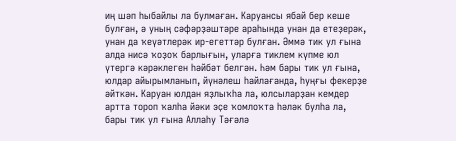иң шәп һыбайлы ла булмаған. Каруансы ябай бер кеше булған, ә уның сәфәрҙәштәре араһында унан да етеҙерәк, унан да ҡеүәтлерәк ир-егеттәр булған. Әммә тик ул ғына алда нисә ҡоҙоҡ барлығын, уларға тиклем күпме юл үтергә кәрәклеген һәйбәт белгән. Һәм бары тик ул ғына, юлдар айырымланып, йүнәлеш һайлағанда, һуңғы фекерҙе әйткән. Каруан юлдан яҙлыҡһа ла, юлсыларҙан кемдер артта тороп ҡалһа йәки эҫе ҡомлоҡта һәләк булһа ла, бары тик ул ғына Аллаһу Тәғәлә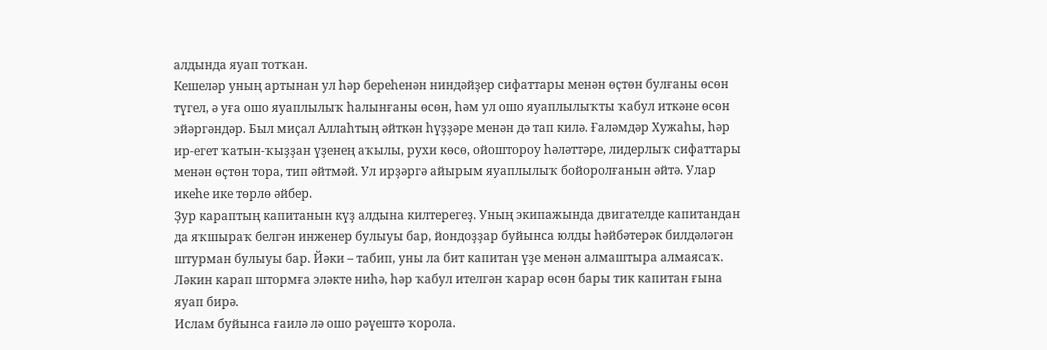алдында яуап тотҡан.
Кешеләр уның артынан ул һәр береһенән ниндәйҙер сифаттары менән өҫтөн булғаны өсөн түгел, ә уға ошо яуаплылыҡ һалынғаны өсөн, һәм ул ошо яуаплылыҡты ҡабул иткәне өсөн эйәргәндәр. Был миҫал Аллаһтың әйткән һүҙҙәре менән дә тап килә. Ғаләмдәр Хужаһы, һәр ир-егет ҡатын-ҡыҙҙан үҙенең аҡылы, рухи көсө, ойоштороу һәләттәре, лидерлыҡ сифаттары менән өҫтөн тора, тип әйтмәй. Ул ирҙәргә айырым яуаплылыҡ бойоролғанын әйтә. Улар икеһе ике төрлө әйбер.
Ҙур караптың капитанын күҙ алдына килтерегеҙ. Уның экипажында двигателде капитандан да яҡшыраҡ белгән инженер булыуы бар, йондоҙҙар буйынса юлды һәйбәтерәк билдәләгән штурман булыуы бар. Йәки – табип, уны ла бит капитан үҙе менән алмаштыра алмаясаҡ. Ләкин карап штормға эләкте ниһә, һәр ҡабул ителгән ҡарар өсөн бары тик капитан ғына яуап бирә.
Ислам буйынса ғаилә лә ошо рәүештә ҡорола.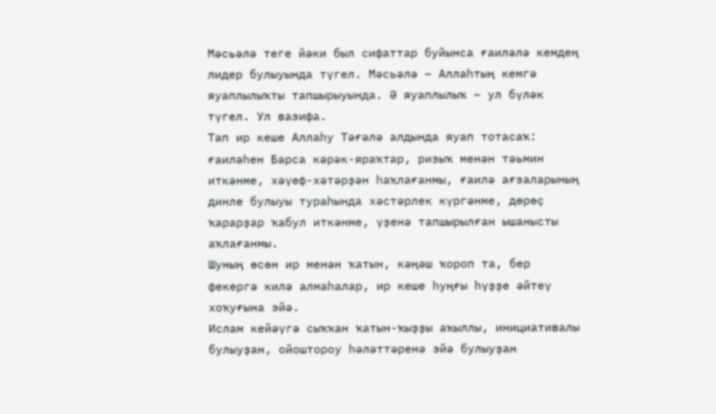Мәсьәлә теге йәки был сифаттар буйынса ғаиләлә кемдең лидер булыуында түгел. Мәсьәлә – Аллаһтың кемгә яуаплылыҡты тапшырыуында. Ә яуаплылыҡ – ул бүләк түгел. Ул вазифа.
Тап ир кеше Аллаһу Тәғәлә алдында яуап тотасаҡ: ғаиләһен Барса кәрәк-яраҡтар, ризыҡ менән тәьмин иткәнме, хәүеф-хәтәрҙән һаҡлағанмы, ғаилә ағзаларының динле булыуы тураһында хәстәрлек күргәнме, дөрөҫ ҡарарҙар ҡабул иткәнме, үҙенә тапшырылған ышанысты аҡлағанмы.
Шуның өсөн ир менән ҡатын, кәңәш ҡороп та, бер фекергә килә алмаһалар, ир кеше һуңғы һүҙҙе әйтеү хоҡуғына эйә.
Ислам кейәүгә сыҡҡан ҡатын-ҡыҙҙы аҡыллы, инициативалы булыуҙан, ойоштороу һәләттәренә эйә булыуҙан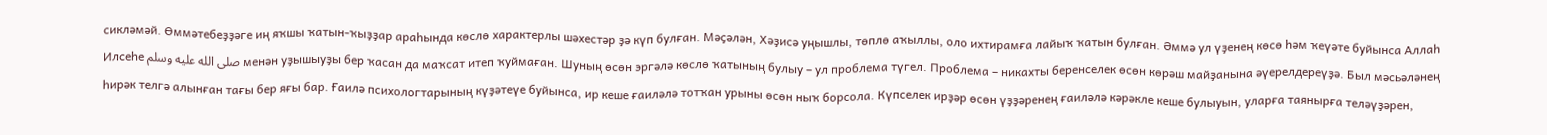сикләмәй. Өммәтебеҙҙәге иң яҡшы ҡатын-ҡыҙҙар араһында көслө характерлы шәхестәр ҙә күп булған. Мәҫәлән, Хәҙисә уңышлы, төплө аҡыллы, оло ихтирамға лайыҡ ҡатын булған. Әммә ул үҙенең көсө һәм ҡеүәте буйынса Аллаһ Илсеһе صلى الله عليه وسلم менән уҙышыуҙы бер ҡасан да маҡсат итеп ҡуймаған. Шуның өсөн эргәлә көслө ҡатының булыу – ул проблема түгел. Проблема – никахты беренселек өсөн көрәш майҙанына әүерелдереүҙә. Был мәсьәләнең һирәк телгә алынған тағы бер яғы бар. Ғаилә психологтарының күҙәтеүе буйынса, ир кеше ғаиләлә тотҡан урыны өсөн ныҡ борсола. Күпселек ирҙәр өсөн үҙҙәренең ғаиләлә кәрәкле кеше булыуын, уларға таянырға теләүҙәрен,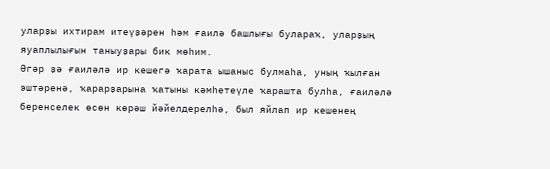уларҙы ихтирам итеүҙәрен һәм ғаилә башлығы булараҡ, уларҙың яуаплылығын таныуҙары бик мөһим.
Әгәр ҙә ғаиләлә ир кешегә ҡарата ышаныс булмаһа, уның ҡылған эштәренә, ҡарарҙарына ҡатыны кәмһетеүле ҡарашта булһа, ғаиләлә беренселек өсөн көрәш йәйелдерелһә, был яйлап ир кешенең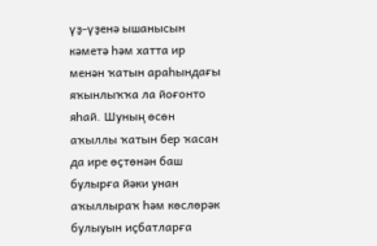үҙ-үҙенә ышанысын кәметә һәм хатта ир менән ҡатын араһындағы яҡынлыҡҡа ла йоғонто яһай. Шуның өсөн аҡыллы ҡатын бер ҡасан да ире өҫтөнән баш булырға йәки унан аҡыллыраҡ һәм көслөрәк булыуын иҫбатларға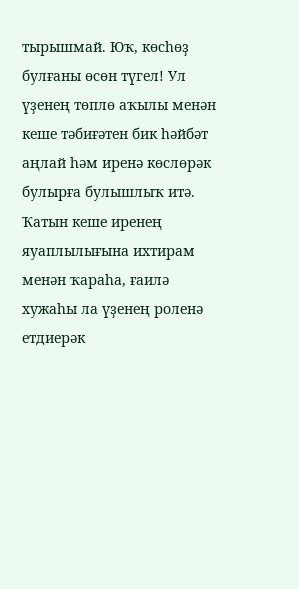тырышмай. Юҡ, көсһөҙ булғаны өсөн түгел! Ул үҙенең төплө аҡылы менән кеше тәбиғәтен бик һәйбәт аңлай һәм иренә көслөрәк булырға булышлыҡ итә.
Ҡатын кеше иренең яуаплылығына ихтирам менән ҡараһа, ғаилә хужаһы ла үҙенең роленә етдиерәк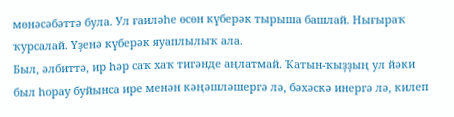мөнәсәбәттә була. Ул ғаиләһе өсөн күберәк тырыша башлай. Нығыраҡ ҡурсалай. Үҙенә күберәк яуаплылыҡ ала.
Был, әлбиттә, ир һәр саҡ хаҡ тигәнде аңлатмай. Ҡатын-ҡыҙҙың ул йәки был һорау буйынса ире менән кәңәшләшергә лә, бәхәскә инергә лә, килеп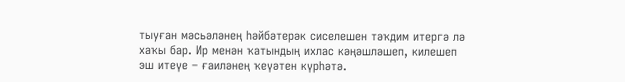тыуған мәсьәләнең һәйбәтерәк сиселешен тәҡдим итергә лә хаҡы бар. Ир менән ҡатындың ихлас кәңәшләшеп, килешеп эш итеүе – ғаиләнең ҡеүәтен күрһәтә.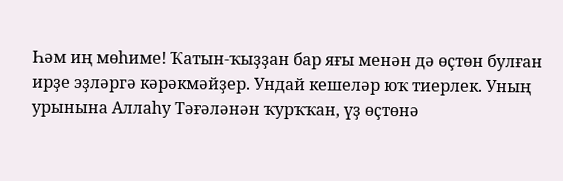Һәм иң мөһиме! Ҡатын-ҡыҙҙан бар яғы менән дә өҫтөн булған ирҙе эҙләргә кәрәкмәйҙер. Ундай кешеләр юҡ тиерлек. Уның урынына Аллаһу Тәғәләнән ҡурҡҡан, үҙ өҫтөнә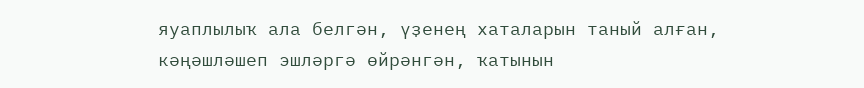яуаплылыҡ ала белгән, үҙенең хаталарын таный алған, кәңәшләшеп эшләргә өйрәнгән, ҡатынын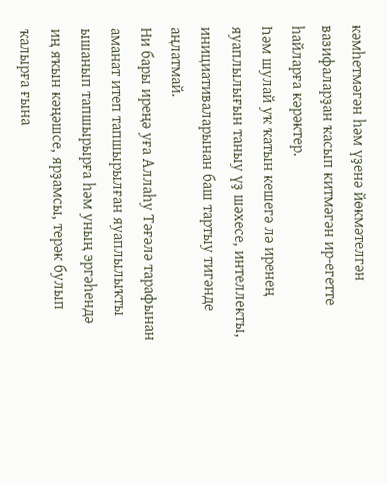кәмһетмәгән һәм үҙенә йөкмәтелгән вазифаларҙан ҡасып китмәгән ир-егетте һайларға кәрәктер.
Һәм шулай уҡ ҡатын кешегә лә иренең яуаплылығын таныу үҙ шәхесе, интеллекты, инициативаларынан баш тартыу тигәнде аңлатмай.
Ни бары иреңә уға Аллаһу Тәғәлә тарафынан аманат итеп тапшырылған яуаплылыҡты ышанып тапшырырға һәм уның эргәһендә иң яҡын кәңәшсе, ярҙамсы, терәк булып ҡалырға ғына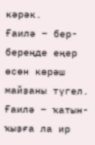кәрәк.
Ғаилә – бер-береңде еңер өсөн көрәш майҙаны түгел. Ғаилә – ҡатын-ҡыҙға ла ир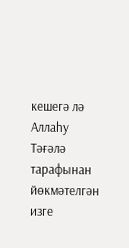кешегә лә Аллаһу Тәғәлә тарафынан йөкмәтелгән изге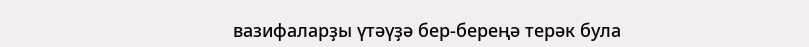вазифаларҙы үтәүҙә бер-береңә терәк була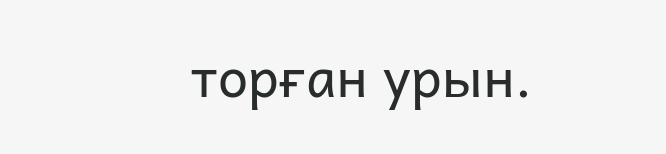торған урын.